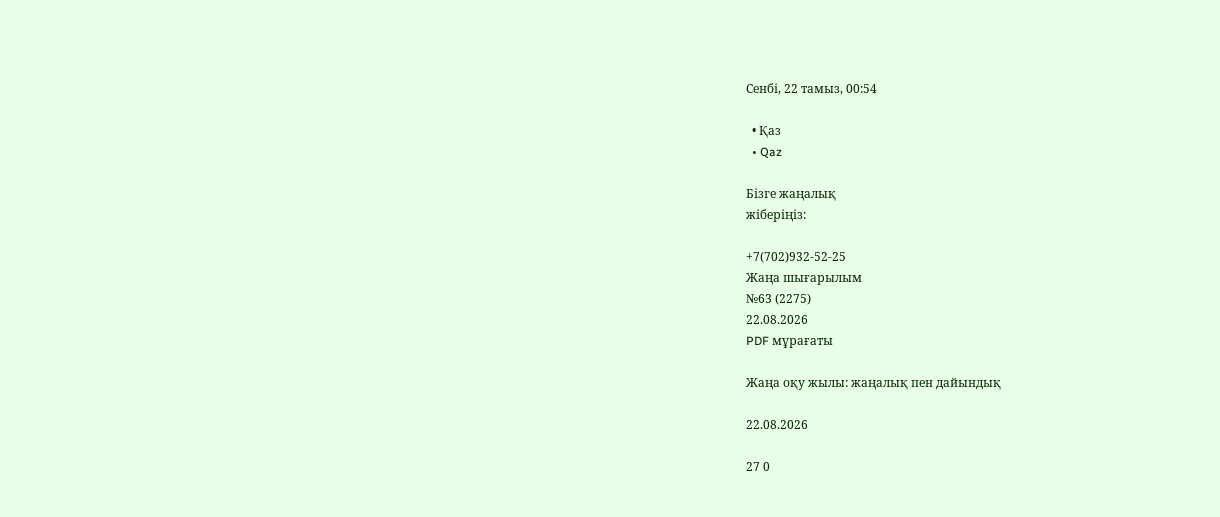Сенбі, 22 тамыз, 00:54

  • Қаз
  • Qaz

Бізге жаңалық
жіберіңіз:

+7(702)932-52-25
Жаңа шығарылым
№63 (2275)
22.08.2026
PDF мұрағаты

Жаңа оқу жылы: жаңалық пен дайындық

22.08.2026

27 0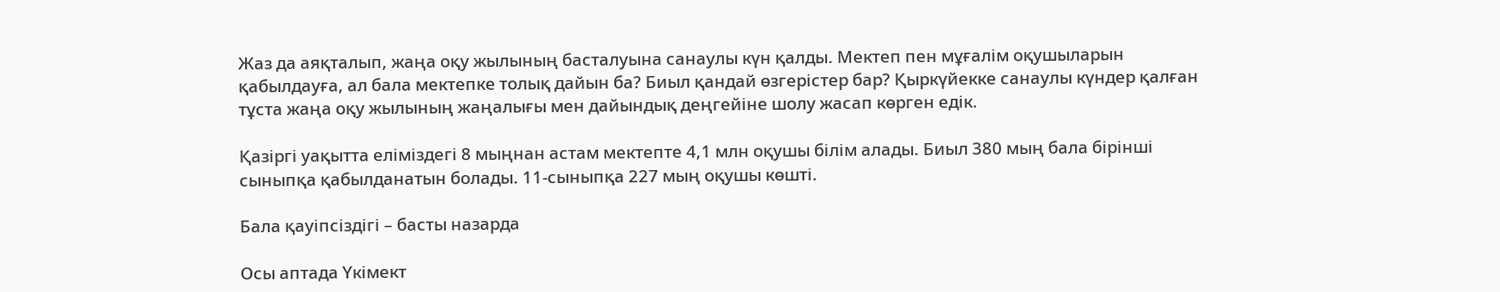Жаз да аяқталып, жаңа оқу жылының басталуына санаулы күн қалды. Мектеп пен мұғалім оқушыларын қабылдауға, ал бала мектепке толық дайын ба? Биыл қандай өзгерістер бар? Қыркүйекке санаулы күндер қалған тұста жаңа оқу жылының жаңалығы мен дайындық деңгейіне шолу жасап көрген едік.

Қазіргі уақытта еліміздегі 8 мыңнан астам мектепте 4,1 млн оқушы білім алады. Биыл 380 мың бала бірінші сыныпқа қабылданатын болады. 11-сыныпқа 227 мың оқушы көшті.

Бала қауіпсіздігі – басты назарда

Осы аптада Үкімект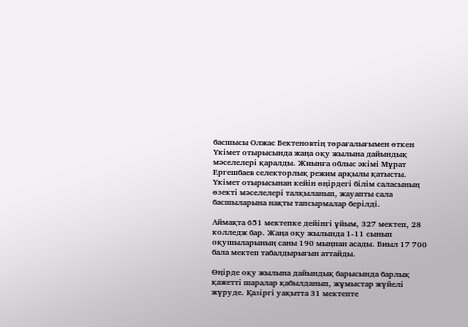басшысы Олжас Бектеновтің төрағалығымен өткен Үкімет отырысында жаңа оқу жылына дайындық мәселелері қаралды. Жиынға облыс әкімі Мұрат Ергешбаев селекторлық режим арқылы қатысты. Үкімет отырысынан кейін өңірдегі білім саласының өзекті мәселелері талқыланып, жауапты сала басшыларына нақты тапсырмалар берілді.

Аймақта 651 мектепке дейінгі ұйым, 327 мектеп, 28 колледж бар. Жаңа оқу жылында 1-11 сынып оқушыларының саны 190 мыңнан асады. Биыл 17 700 бала мектеп табалдырығын аттайды.

Өңірде оқу жылына дайындық барысында барлық қажетті шаралар қабылданып, жұмыстар жүйелі жүруде. Қазіргі уақытта 31 мектепте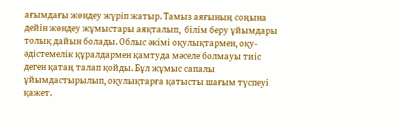ағымдағы жөндеу жүріп жатыр. Тамыз аяғының соңына дейін жөндеу жұмыстары аяқталып,  білім беру ұйымдары толық дайын болады. Облыс әкімі оқулықтармен, оқу-әдістемелік құралдармен қамтуда мәселе болмауы тиіс деген қатаң талап қойды. Бұл жұмыс сапалы ұйымдастырылып, оқулықтарға қатысты шағым түспеуі қажет.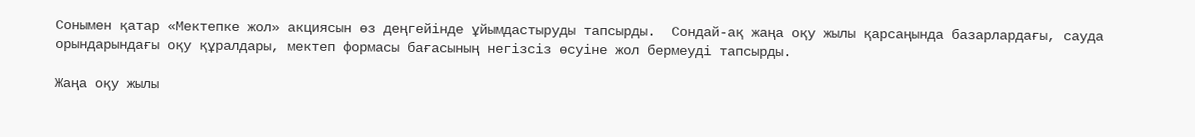Сонымен қатар «Мектепке жол» акциясын өз деңгейінде ұйымдастыруды тапсырды.  Сондай-ақ жаңа оқу жылы қарсаңында базарлардағы, сауда орындарындағы оқу құралдары, мектеп формасы бағасының негізсіз өсуіне жол бермеуді тапсырды.

Жаңа оқу жылы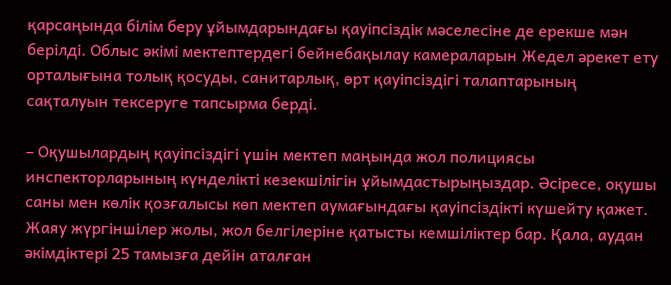қарсаңында білім беру ұйымдарындағы қауіпсіздік мәселесіне де ерекше мән берілді. Облыс әкімі мектептердегі бейнебақылау камераларын Жедел әрекет ету орталығына толық қосуды, санитарлық, өрт қауіпсіздігі талаптарының сақталуын тексеруге тапсырма берді.

– Оқушылардың қауіпсіздігі үшін мектеп маңында жол полициясы инспекторларының күнделікті кезекшілігін ұйымдастырыңыздар. Әсіресе, оқушы саны мен көлік қозғалысы көп мектеп аумағындағы қауіпсіздікті күшейту қажет. Жаяу жүргіншілер жолы, жол белгілеріне қатысты кемшіліктер бар. Қала, аудан әкімдіктері 25 тамызға дейін аталған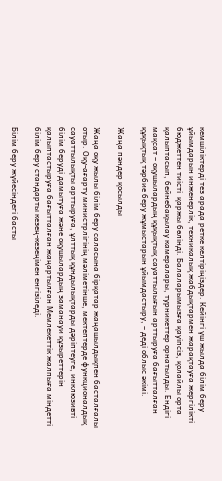кемшіліктерді тез арада ретке келтіріңіздер. Кейінгі үш жылда білім беру ұйымдарын инженерлік, техникалық жабдықтармен жарақтауға жергілікті бюджеттен тиісті  қаржы бөлінді. Балаларымызға қауіпсіз, қолайлы орта қалыптасып, бейнебақылау камералары, турникеттер орнатылды. Ендігі мақсат – оқушылардың құқықтық сауаттылығын арттыруға бағытталған құқықтық тәрбие беру жұмыстарын ұйымдастыру, – деді облыс әкімі.

Жаңа пәндер қосылды

Жаңа оқу жылы білім беру саласына бірқатар жаңашылдықпен басталғалы отыр. Оқу-ағарту министрлігінің мәліметінше, мектептерде функционалдық сауаттылықты арттыруға, ұлттық құндылықтарды дәріптеуге, инклюзивті білім беруді дамытуға және оқушылардың заманауи құзыреттерін қалыптастыруға бағытталған жаңартылған Мемлекеттік жалпыға міндетті білім беру стандарты кезең-кезеңімен енгізіледі.

Білім беру жүйесіндегі басты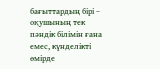бағыттардың бірі – оқушының тек пәндік білімін ғана емес, күнделікті өмірде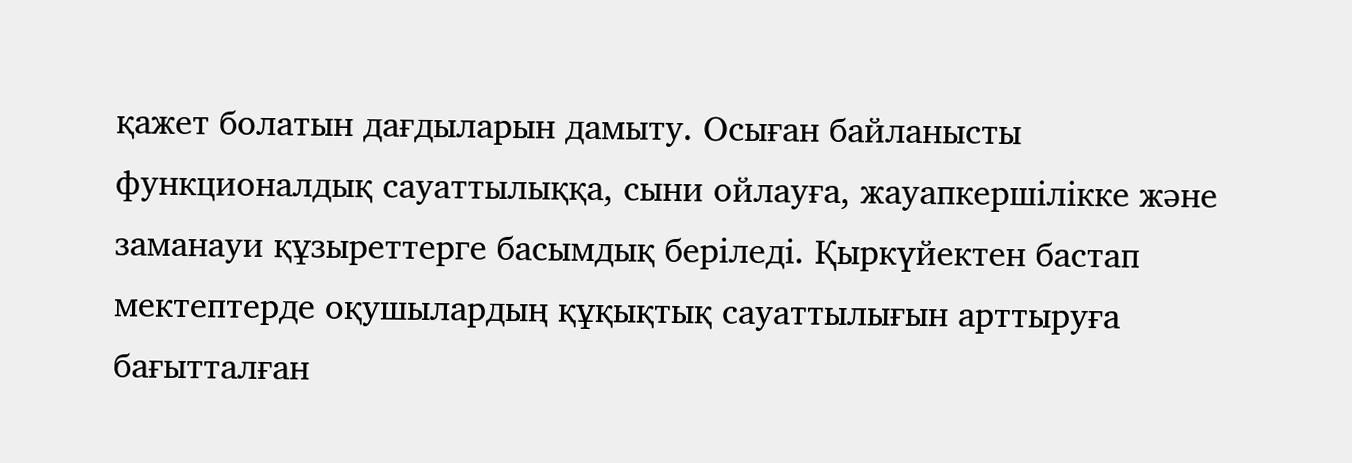қажет болатын дағдыларын дамыту. Осыған байланысты функционалдық сауаттылыққа, сыни ойлауға, жауапкершілікке және заманауи құзыреттерге басымдық беріледі. Қыркүйектен бастап мектептерде оқушылардың құқықтық сауаттылығын арттыруға бағытталған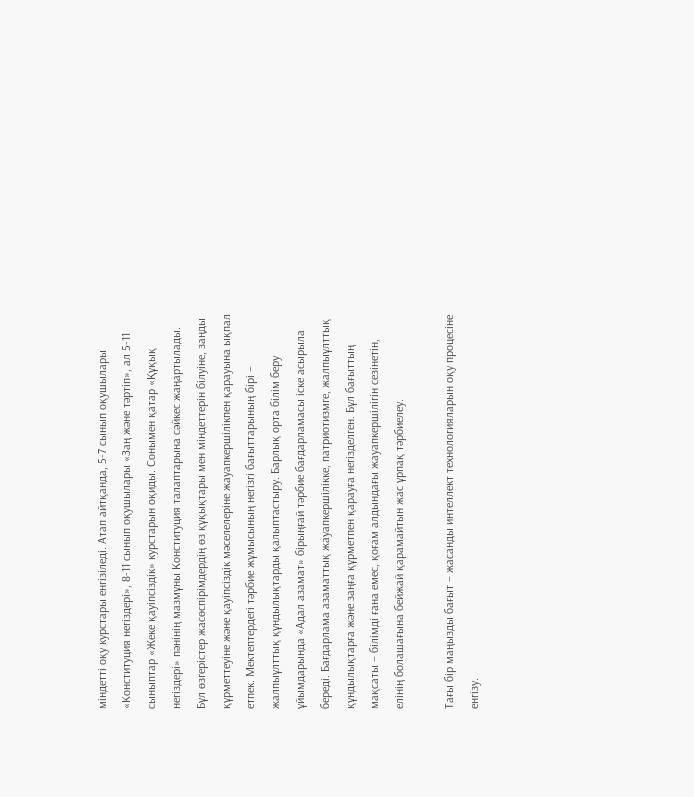міндетті оқу курстары енгізіледі. Атап айтқанда, 5-7 сынып оқушылары «Конституция негіздері», 8-11 сынып оқушылары «Заң және тәртіп», ал 5-11 сыныптар «Жеке қауіпсіздік» курстарын оқиды. Сонымен қатар «Құқық негіздері» пәнінің мазмұны Конституция талаптарына сәйкес жаңартылады. Бұл өзгерістер жасөспірімдердің өз құқықтары мен міндеттерін білуіне, заңды құрметтеуіне және қауіпсіздік мәселелеріне жауапкершілікпен қарауына ықпал етпек. Мектептердегі тәрбие жұмысының негізгі бағыттарының бірі – жалпыұлттық құндылықтарды қалыптастыру. Барлық орта білім беру ұйымдарында «Адал азамат» бірыңғай тәрбие бағдарламасы іске асырыла береді. Бағдарлама азаматтық жауапкершілікке, патриотизмге, жалпыұлттық құндылықтарға және заңға құрметпен қарауға негізделген. Бұл бағыттың мақсаты – білімді ғана емес, қоғам алдындағы жауапкершілігін сезінетін, елінің болашағына бейжай қарамайтын жас ұрпақ тәрбиелеу.

Тағы бір маңызды бағыт – жасанды интеллект технологияларын оқу процесіне енгізу.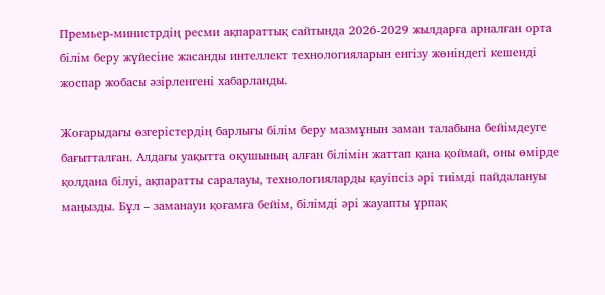Премьер-министрдің ресми ақпараттық сайтында 2026-2029 жылдарға арналған орта білім беру жүйесіне жасанды интеллект технологияларын енгізу жөніндегі кешенді жоспар жобасы әзірленгені хабарланды.

Жоғарыдағы өзгерістердің барлығы білім беру мазмұнын заман талабына бейімдеуге бағытталған. Алдағы уақытта оқушының алған білімін жаттап қана қоймай, оны өмірде қолдана білуі, ақпаратты саралауы, технологияларды қауіпсіз әрі тиімді пайдалануы маңызды. Бұл – заманауи қоғамға бейім, білімді әрі жауапты ұрпақ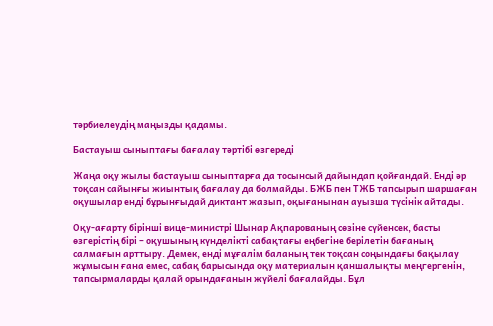тәрбиелеудің маңызды қадамы.

Бастауыш сыныптағы бағалау тәртібі өзгереді

Жаңа оқу жылы бастауыш сыныптарға да тосынсый дайындап қойғандай. Енді әр тоқсан сайынғы жиынтық бағалау да болмайды. БЖБ пен ТЖБ тапсырып шаршаған оқушылар енді бұрынғыдай диктант жазып, оқығанынан ауызша түсінік айтады.

Оқу-ағарту бірінші вице-министрі Шынар Ақпарованың сөзіне сүйенсек, басты өзгерістің бірі – оқушының күнделікті сабақтағы еңбегіне берілетін бағаның салмағын арттыру. Демек, енді мұғалім баланың тек тоқсан соңындағы бақылау жұмысын ғана емес, сабақ барысында оқу материалын қаншалықты меңгергенін, тапсырмаларды қалай орындағанын жүйелі бағалайды. Бұл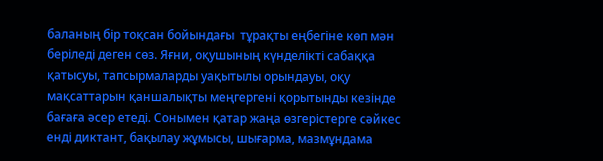баланың бір тоқсан бойындағы  тұрақты еңбегіне көп мән беріледі деген сөз. Яғни, оқушының күнделікті сабаққа қатысуы, тапсырмаларды уақытылы орындауы, оқу мақсаттарын қаншалықты меңгергені қорытынды кезінде бағаға әсер етеді. Сонымен қатар жаңа өзгерістерге сәйкес енді диктант, бақылау жұмысы, шығарма, мазмұндама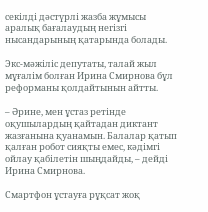секілді дәстүрлі жазба жұмысы аралық бағалаудың негізгі нысандарының қатарында болады.

Экс-мәжіліс депутаты, талай жыл мұғалім болған Ирина Смирнова бұл реформаны қолдайтынын айтты.

– Әрине, мен ұстаз ретінде оқушылардың қайтадан диктант жазғанына қуанамын. Балалар қатып қалған робот сияқты емес, кәдімгі ойлау қабілетін шыңдайды, – дейді Ирина Смирнова.

Смартфон ұстауға рұқсат жоқ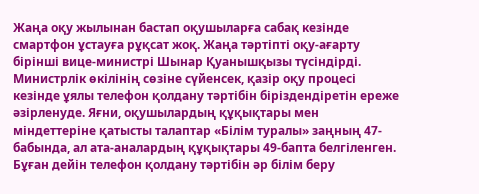Жаңа оқу жылынан бастап оқушыларға сабақ кезінде смартфон ұстауға рұқсат жоқ. Жаңа тәртіпті оқу-ағарту бірінші вице-министрі Шынар Қуанышқызы түсіндірді.  Министрлік өкілінің сөзіне сүйенсек, қазір оқу процесі кезінде ұялы телефон қолдану тәртібін біріздендіретін ереже әзірленуде. Яғни, оқушылардың құқықтары мен міндеттеріне қатысты талаптар «Білім туралы» заңның 47-бабында, ал ата-аналардың құқықтары 49-бапта белгіленген. Бұған дейін телефон қолдану тәртібін әр білім беру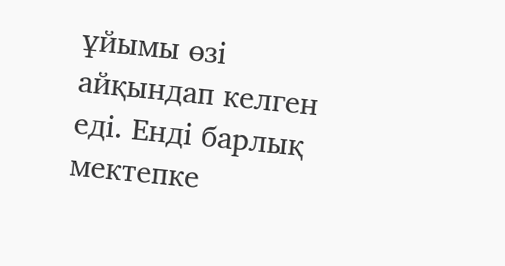ұйымы өзі айқындап келген еді. Енді барлық мектепке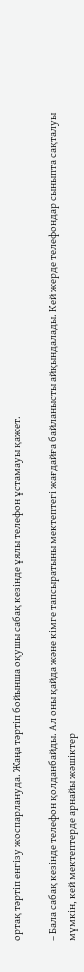ортақ тәртіп енгізу жоспарлануда. Жаңа тәртіп бойынша оқушы сабақ кезінде ұялы телефон ұстамауы қажет.

– Бала сабақ кезінде телефон қолданбайды. Ал оны қайда және кімге тапсыратыны мектептегі жағдайға байланысты айқындалады. Кей жерде телефондар сыныпта сақталуы мүмкін, кей мектептерде арнайы жәшіктер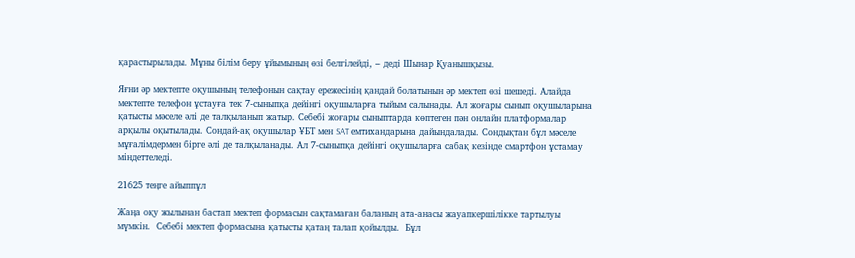қарастырылады. Мұны білім беру ұйымының өзі белгілейді, – деді Шынар Қуанышқызы.

Яғни әр мектепте оқушының телефонын сақтау ережесінің қандай болатынын әр мектеп өзі шешеді. Алайда мектепте телефон ұстауға тек 7-сыныпқа дейінгі оқушыларға тыйым салынады. Ал жоғары сынып оқушыларына қатысты мәселе әлі де талқыланып жатыр. Себебі жоғары сыныптарда көптеген пән онлайн платформалар арқылы оқытылады. Сондай-ақ оқушылар ҰБТ мен SAT емтихандарына дайындалады. Сондықтан бұл мәселе мұғалімдермен бірге әлі де талқыланады. Ал 7-сыныпқа дейінгі оқушыларға сабақ кезінде смартфон ұстамау міндеттеледі.

21625 теңге айыппұл

Жаңа оқу жылынан бастап мектеп формасын сақтамаған баланың ата-анасы жауапкершілікке тартылуы мүмкін.  Себебі мектеп формасына қатысты қатаң талап қойылды.  Бұл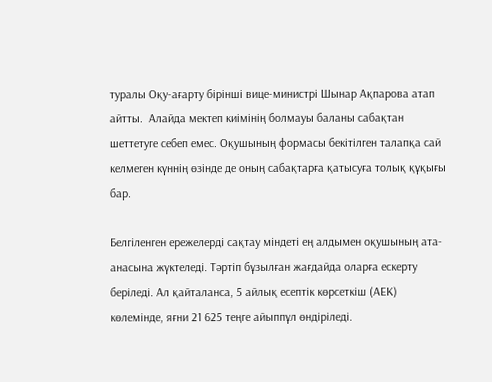туралы Оқу-ағарту бірінші вице-министрі Шынар Ақпарова атап айтты.  Алайда мектеп киімінің болмауы баланы сабақтан шеттетуге себеп емес. Оқушының формасы бекітілген талапқа сай келмеген күннің өзінде де оның сабақтарға қатысуға толық құқығы бар.

Белгіленген ережелерді сақтау міндеті ең алдымен оқушының ата-анасына жүктеледі. Тәртіп бұзылған жағдайда оларға ескерту беріледі. Ал қайталанса, 5 айлық есептік көрсеткіш (АЕК) көлемінде, яғни 21 625 теңге айыппұл өндіріледі.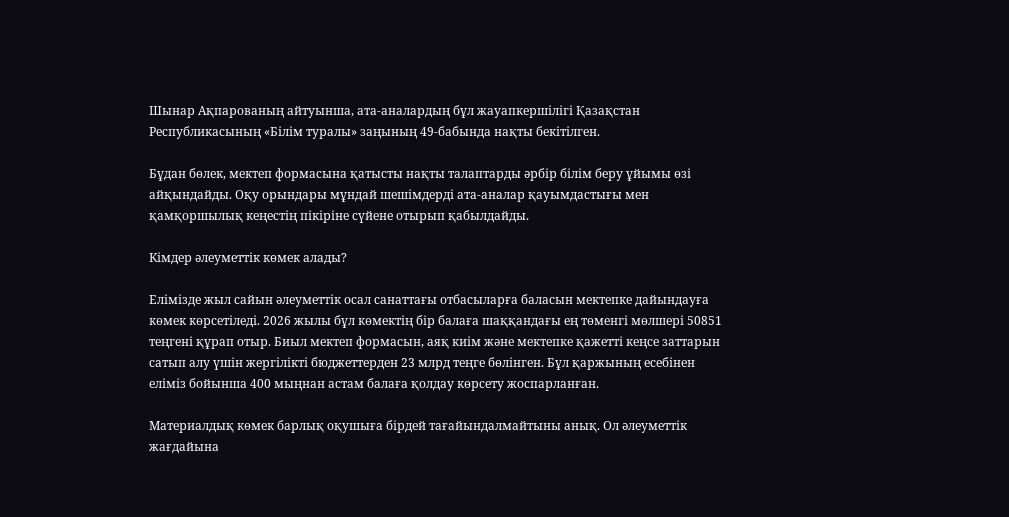Шынар Ақпарованың айтуынша, ата-аналардың бұл жауапкершілігі Қазақстан Республикасының «Білім туралы» заңының 49-бабында нақты бекітілген.

Бұдан бөлек, мектеп формасына қатысты нақты талаптарды әрбір білім беру ұйымы өзі айқындайды. Оқу орындары мұндай шешімдерді ата-аналар қауымдастығы мен қамқоршылық кеңестің пікіріне сүйене отырып қабылдайды.

Кімдер әлеуметтік көмек алады?

Елімізде жыл сайын әлеуметтік осал санаттағы отбасыларға баласын мектепке дайындауға көмек көрсетіледі. 2026 жылы бұл көмектің бір балаға шаққандағы ең төменгі мөлшері 50851 теңгені құрап отыр. Биыл мектеп формасын, аяқ киім және мектепке қажетті кеңсе заттарын сатып алу үшін жергілікті бюджеттерден 23 млрд теңге бөлінген. Бұл қаржының есебінен еліміз бойынша 400 мыңнан астам балаға қолдау көрсету жоспарланған.

Материалдық көмек барлық оқушыға бірдей тағайындалмайтыны анық. Ол әлеуметтік жағдайына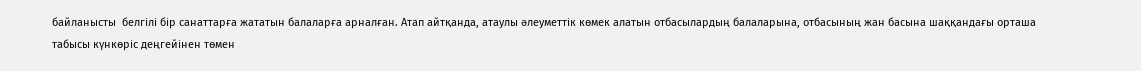байланысты  белгілі бір санаттарға жататын балаларға арналған. Атап айтқанда, атаулы әлеуметтік көмек алатын отбасылардың балаларына, отбасының жан басына шаққандағы орташа табысы күнкөріс деңгейінен төмен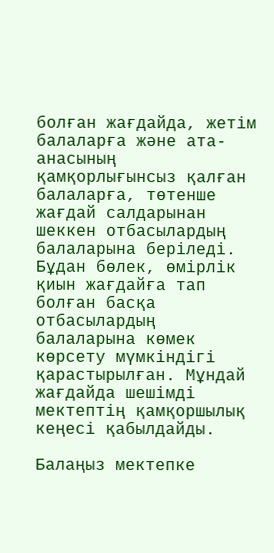болған жағдайда, жетім балаларға және ата-анасының қамқорлығынсыз қалған балаларға, төтенше жағдай салдарынан шеккен отбасылардың балаларына беріледі. Бұдан бөлек, өмірлік қиын жағдайға тап болған басқа отбасылардың балаларына көмек көрсету мүмкіндігі қарастырылған. Мұндай жағдайда шешімді мектептің қамқоршылық кеңесі қабылдайды.

Балаңыз мектепке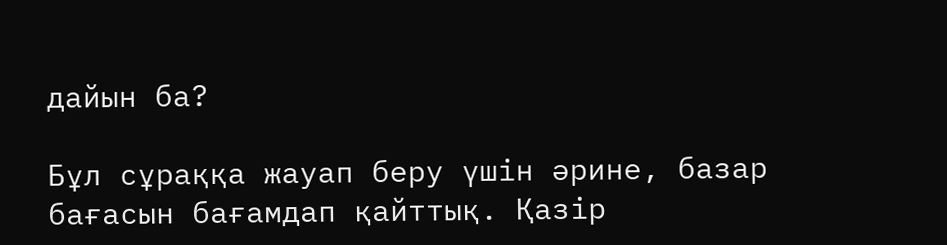дайын ба?

Бұл сұраққа жауап беру үшін әрине, базар бағасын бағамдап қайттық. Қазір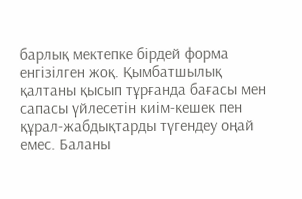барлық мектепке бірдей форма енгізілген жоқ. Қымбатшылық қалтаны қысып тұрғанда бағасы мен сапасы үйлесетін киім-кешек пен құрал-жабдықтарды түгендеу оңай емес. Баланы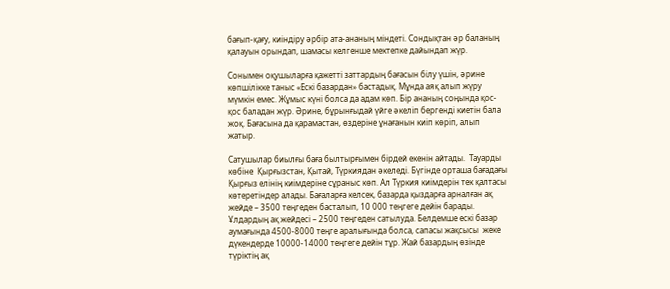бағып-қағу, киіндіру әрбір ата-ананың міндеті. Сондықтан әр баланың қалауын орындап, шамасы келгенше мектепке дайындап жүр.

Сонымен оқушыларға қажетті заттардың бағасын білу үшін, әрине көпшілікке таныс «Ескі базардан» бастадық. Мұнда аяқ алып жүру мүмкін емес. Жұмыс күні болса да адам көп. Бір ананың соңында қос-қос баладан жүр. Әрине, бұрынғыдай үйге әкеліп бергенді киетін бала жоқ. Бағасына да қарамастан, өздеріне ұнағанын киіп көріп, алып жатыр.

Сатушылар биылғы баға былтырғымен бірдей екенін айтады.  Тауарды көбіне  Қырғызстан, Қытай, Түркиядан әкеледі. Бүгінде орташа бағадағы Қырғыз елінің киімдеріне сұраныс көп. Ал Түркия киімдерін тек қалтасы көтеретіндер алады. Бағаларға келсек, базарда қыздарға арналған ақ жейде – 3500 теңгеден басталып, 10 000 теңгеге дейін барады. Ұлдардың ақ жейдесі – 2500 теңгеден сатылуда. Белдемше ескі базар аумағында 4500-8000 теңге аралығында болса, сапасы жақсысы  жеке дүкендерде 10000-14000 теңгеге дейін тұр. Жай базардың өзінде түріктің ақ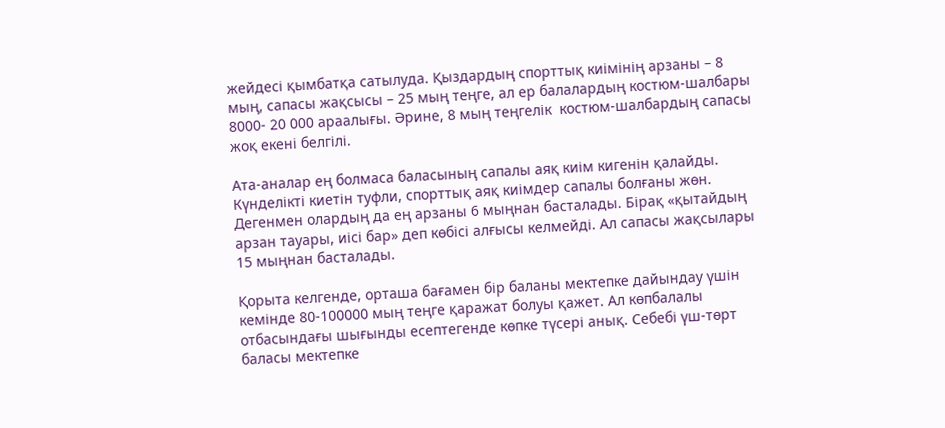жейдесі қымбатқа сатылуда. Қыздардың спорттық киімінің арзаны – 8 мың, сапасы жақсысы – 25 мың теңге, ал ер балалардың костюм-шалбары 8000- 20 000 араалығы. Әрине, 8 мың теңгелік  костюм-шалбардың сапасы жоқ екені белгілі.

Ата-аналар ең болмаса баласының сапалы аяқ киім кигенін қалайды. Күнделікті киетін туфли, спорттық аяқ киімдер сапалы болғаны жөн. Дегенмен олардың да ең арзаны 6 мыңнан басталады. Бірақ «қытайдың арзан тауары, иісі бар» деп көбісі алғысы келмейді. Ал сапасы жақсылары 15 мыңнан басталады.

Қорыта келгенде, орташа бағамен бір баланы мектепке дайындау үшін кемінде 80-100000 мың теңге қаражат болуы қажет. Ал көпбалалы отбасындағы шығынды есептегенде көпке түсері анық. Себебі үш-төрт баласы мектепке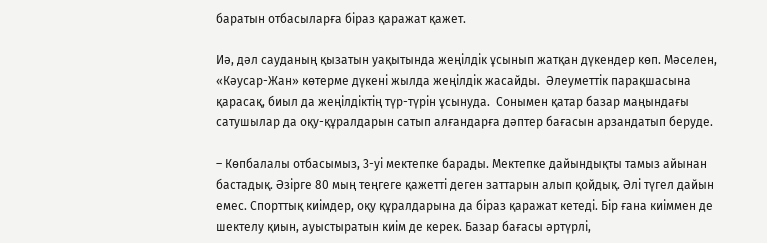баратын отбасыларға біраз қаражат қажет.

Иә, дәл сауданың қызатын уақытында жеңілдік ұсынып жатқан дүкендер көп. Мәселен, «Кәусар-Жан» көтерме дүкені жылда жеңілдік жасайды.  Әлеуметтік парақшасына қарасақ, биыл да жеңілдіктің түр-түрін ұсынуда.  Сонымен қатар базар маңындағы сатушылар да оқу-құралдарын сатып алғандарға дәптер бағасын арзандатып беруде.

– Көпбалалы отбасымыз, 3-уі мектепке барады. Мектепке дайындықты тамыз айынан бастадық. Әзірге 80 мың теңгеге қажетті деген заттарын алып қойдық. Әлі түгел дайын емес. Спорттық киімдер, оқу құралдарына да біраз қаражат кетеді. Бір ғана киіммен де шектелу қиын, ауыстыратын киім де керек. Базар бағасы әртүрлі,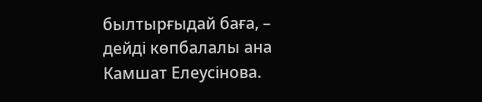былтырғыдай баға, – дейді көпбалалы ана Камшат Елеусінова.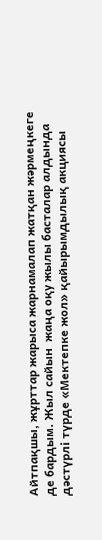Айтпақшы, жұрттар жарыса жарнамалап жатқан жәрмеңкеге де бардым. Жыл сайын  жаңа оқу жылы басталар алдында дәстүрлі түрде «Мектепке жол» қайырымдылық акциясы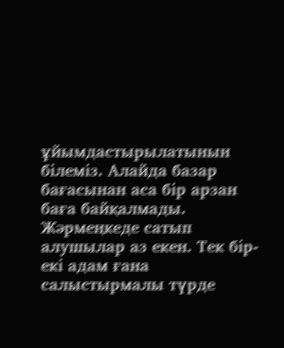ұйымдастырылатынын білеміз. Алайда базар бағасынан аса бір арзан баға байқалмады. Жәрмеңкеде сатып алушылар аз екен. Тек бір-екі адам ғана салыстырмалы түрде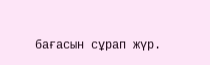бағасын сұрап жүр.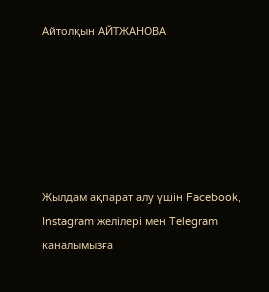Айтолқын АЙТЖАНОВА






Жылдам ақпарат алу үшін Facebook, Instagram желілері мен Telegram каналымызға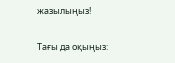жазылыңыз!

Тағы да оқыңыз: